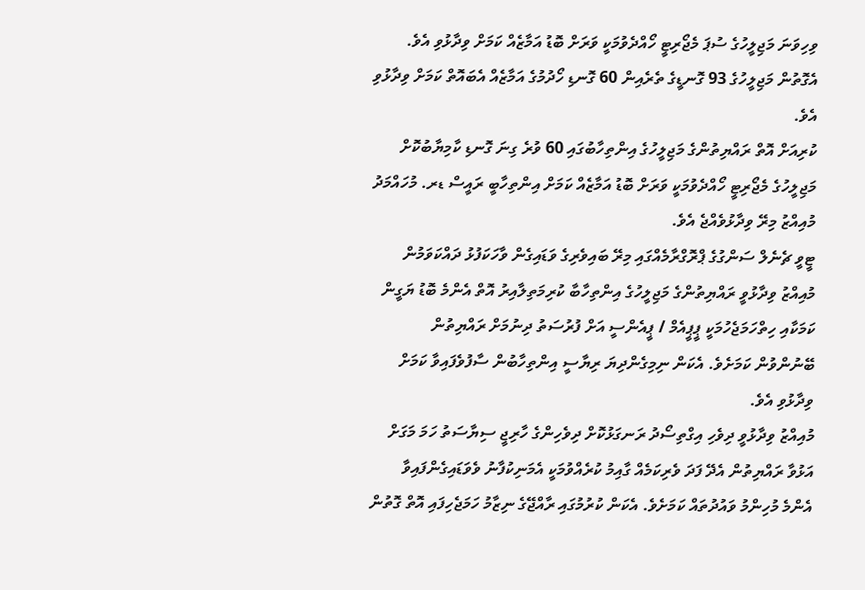ވިހިވަނަ މަޖިލީހުގެ ސުޕަ މެޖޯރިޓީ ހޯއްދެވުމަކީ ވަރަށް ބޮޑު އަމާޒެއް ކަމަށް ވިދާޅުވި އެވެ. އެގޮތުން މަޖިލީހުގެ 93 ގޮނޑީގެ ތެރެއިން 60 ގޮނޑި ހޯދުމުގެ އަމާޒެއް އެބައޮތް ކަމަށް ވިދާޅުވި އެވެ.
ކުރިއަށް އޮތް ރައްޔިތުންގެ މަޖިލީހުގެ އިންތިހާބުގައި 60 ވުރެ ގިނަ ގޮނޑި ކާމިޔާބުކޮށް މަޖިލީހުގެ މެޖޯރިޓީ ހޯއްދެވުމަކީ ވަރަށް ބޮޑު އަމާޒެއް ކަމަށް އިންތިހާބީ ރައީސް ޑރ. މުހައްމަދު މުއިއްޒު މިރޭ ވިދާޅުވެއްޖެ އެވެ.
ޓީވީ ޗެނެލް ސަންގުގެ ޕްރޮގްރާމެއްގައި މިރޭ ބައިވެރިގެ ވަޑައިގެން ވާހަކަފުޅު ދައްކަވަމުން މުއިއްޒު ވިދާޅުވީ ރައްޔިތުންގެ މަޖިލީހުގެ އިންތިހާބާ ކުރިމަތިލާއިރު އޮތް އެންމެ ބޮޑު ޔަގީން ކަމަކާއި ހިތްހަމަޖެހުމަކީ ޕީޕީއެމް / ޕީއެންސީ އަށް ފުރުސަތު ދިނުމަށް ރައްޔިތުން ބޭނުންވުން ކަމަށެވެ. އެކަން ނިމިގެންދިޔަ ރިޔާސީ އިންތިހާބުން ސާފުވެފައިވާ ކަމަށް ވިދާޅުވި އެވެ.
މުއިއްޒު ވިދާޅުވީ ދިވެހި އިގްތިސޯދު ރަނގަޅުކޮށް ދިވެހިންގެ ހާރިޖީ ސިޔާސަތު ހަމަ މަގަށް އަޅުވާ ރައްޔިތުން އެދޭ ފަދަ ވެރިކަމެއް ގާއިމު ކުރެއްވުމަކީ އެމަނިކުފާނު ވެވަޑައިގެންފައިވާ އެންމެ މުހިންމު ވައުދުތައް ކަމަށެވެ. އެކަން ކުރުމުގައި ރާއްޖޭގެ ނިޒާމު ހަމަޖެހިފައި އޮތް ގޮތުން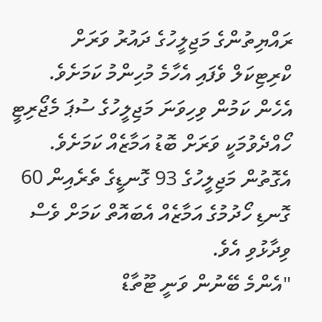ރައްޔިތުންގެ މަޖިލީހުގެ ދައުރު ވަރަށް ކްރިޓިކަލް ވެފައި އެހާމެ މުހިންމު ކަމަށެވެ.
އެހެން ކަމުން ވިހިވަނަ މަޖިލީހުގެ ސުޕަ މެޖޯރިޓީ ހޯއްދެވުމަކީ ވަރަށް ބޮޑު އަމާޒެއް ކަމަށެވެ. އެގޮތުން މަޖިލީހުގެ 93 ގޮނޑީގެ ތެރެއިން 60 ގޮނޑި ހޯދުމުގެ އަމާޒެއް އެބައޮތް ކަމަށް ވެސް ވިދާޅުވި އެވެ.
"އެންމެ ބޭނުން ވަނީ ޓޫތާޑް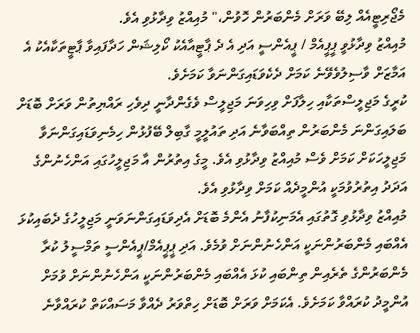މެޖޯރިޓީއެއް ލިބޭ ވަރަށް މެންބަރުން ހޮވުން،" މުއިއްޒު ވިދާޅުވި އެވެ.
މުއިއްޒު ވިދާޅުވީ ޕީޕީއެމް / ޕީއެންސީ އަދި އެ ދެ ޕާޓީއާއެކު ކޯލިޝަން ހަދާފައިވާ ޕާޓީތަކާއެކު އެ އަމާޒަށް ވާސިލުވެވޭނެ ކަމަށް ދެކެވަޑައިގަންނަވާ ކަމަށެވެ.
ކުރީގެ މަޖިލީސްތަކާއި ހިލާފަށް ވިހިވަނަ މަޖިލީސް ވެގެންދާނީ ދިވެހި ރައްޔިތުން ވަރަށް ބޮޑަށް ބަލައިގަންނަ މެންބަރުން ތިއްބަވާނެ އަދި ތައުލީމީ ގާބިލް ބޭފުޅުން ހިމެނިވަޑައިގަންނަވާ މަޖިލީހަކަށް ކަމަށް ވެސް މުއިއްޒު ވިދާޅުވި އެވެ. މީގެ އިތުރުން އާ މަޖިލީހުގައި އަންހެނުންގެ އަދަދު އިތުރުވުމަކީ އުންމީދެއް ކަމަށް ވިދާޅުވި އެވެ.
މުއިއްޒު ވިދާޅުވި ގޮތުގައި އެމަނިކުފާނު އެންމެ ބޮޑަށް އެދިވަޑައިގަންނަވަނީ މަޖިލީހުގެ ދެބައިކުޅަ އެއްބައި މެންބަރުންނަކީ އަންހެނުންނަށް ވުމެވެ. އަދި ޕީޕީއެމް/ޕީއެންސީ ތަމްސީލު ކުރާ މެންބަރުންގެ ތެރެއިން ތިންބައި ކުޅަ އެއްބައި މެންބަރުންނަކީ އަންހެނުންނަށް ވުމަށް އުންމީދު ކުރައްވާ ކަމަށެވެ. އެކަމަށް ވަރަށް ބޮޑަށް ހިތްވަރު ދެއްވާ މަސައްކަތް ކުރައްވާނެ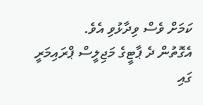ކަމަށް ވެސް ވިދާޅުވި އެވެ.
އެގޮތުން ދެ ޕާޓީގެ މަޖިލީސް ޕްރައިމަރީ ގައި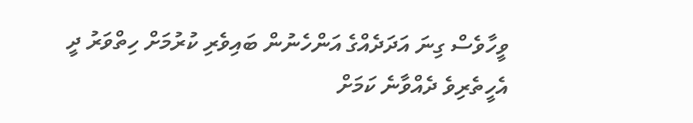ވީހާވެސް ގިނަ އަދަދެއްގެ އަންހެނުން ބައިވެރި ކުރުމަށް ހިތްވަރު ދީ އެހީތެރިވެ ދެއްވާނެ ކަމަށް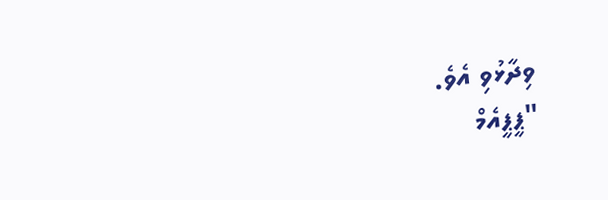ވިދާޅުވި އެވެ.
"ޕީޕީއެމް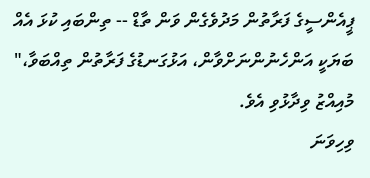ޕީއެންސީގެ ފަރާތުން މަދުވެގެން ވަން ތާޑް -- ތިންބައި ކުޅަ އެއް ބަޔަކީ އަންހެނުންނަށްވާން، އަޅުގަނޑުގެ ފަރާތުން ތިއްބަވާ،" މުއިއްޒު ވިދާޅުވި އެވެ.
ވިހިވަނަ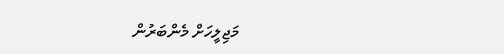މަޖިލީހަށް މެންބަރުން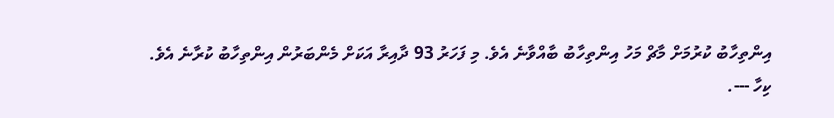އިންތިހާބު ކުރުމަށް މާޗް މަހު އިންތިހާބު ބާއްވާނެ އެވެ. މި ފަހަރު 93 ދާއިރާ އަކަށް މެންބަރުން އިންތިހާބު ކުރާނެ އެވެ.
ކިހާ ---.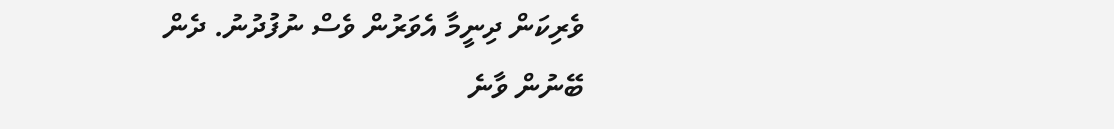ވެރިކަން ދިނީމާ އެވަރުން ވެސް ނުފުދުނު. ދެން ބޭނުން ވާނެ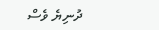ދުނިޔެ ވެސް